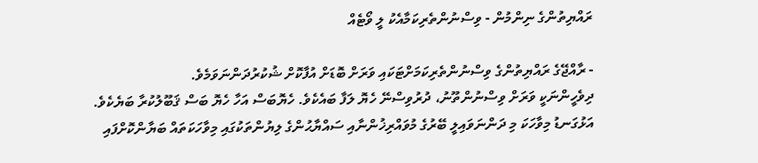ރައްޔިތުންގެ ނިންމުން - ވިސްނުންތެރިކަމާއެކު ލީ ވޯޓެއް

- ރާއްޖޭގެ ރައްޔިތުންގެ ވިސްނުންތެރިކަމަށްޓަކައި ވަރަށް ބޮޑަށް އުފާކޮށް ޝުކުރުދަންނަވަމެވެ.
ދިވެހީންނަކީ ވަރަށް ވިސްނުންތޫނު، ދުރުވިސްނޭ ހެޔޮ ލަފާ ބައެކެވެ. ހެޔޮބަސް އަހާ ހެޔޮ ބަސް ޤަބޫލުކުރާ ބަޔެކެވެ. އަޅުގަނޑު މިވާހަކަ މި ދަންނަވައިލީ ބޭރުގެ މުވައްރިޚުންނާއި ސައްޔާޙުންގެ ލިޔުންތަކުގައި މިވާހަކަތައް ބަޔާންކޮށްފައި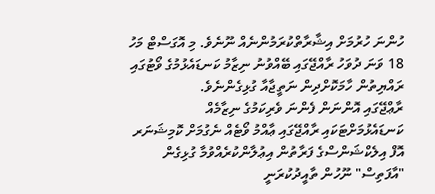ހުންނަ ހުރުމަށް އިޝާރާތްކުރަމުންނެއް ނޫނެވެ. މި އޮގަސްޓް މަހު 18 ވަނަ ދުވަހު ރާއްޖޭގައި ބޭއްވުނު ނިޒާމު ކަނޑައެޅުމުގެ ވޯޓުގައި ރައްޔިތުން ހާމަކޮށްދިން ނަތީޖާއާ ގުޅިގެންނެވެ.
ރާޢްޖޭގައި އޮންނަން ފެންނަ ވެރިކަމުގެ ނިޒާމެއް ކަނޑައެޅުމަށްޓަކައި ރާއްޖޭގައި ޢާއްމު ވޯޓެއް ނެގުމަށް ކޮމިޝަނަރ އޮފް އިލެކްޝަންސްގެ ފަރާތުން އިޢުލާންކުރެއްވުމާ ގުޅިގެން "އާފަތިސް" ނޫހުން ތާއީދުކުރަނީ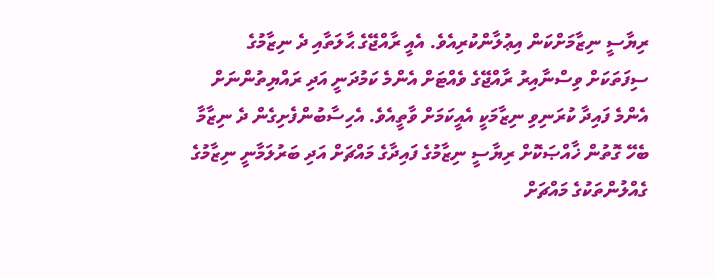ރިޔާސީ ނިޒާމަށްކަން އިޢުލާންކުރިއެވެ. އެއީ ރާއްޖޭގެ ޙާލަތާއި ދެ ނިޒާމުގެ ސިފަތަކަށް ވިސްނާއިރު ރާއްޖޭގެ ވެއްޓަށް އެންމެ ކަމުދަނީ އަދި ރައްޔިތުންނަށް އެންމެ ފައިދާ ކުރަނިވި ނިޒާމަކީ އެއީކަމަށް ވާތީއެވެ. އެހިސާބުންފެށިގެން ދެ ނިޒާމާ ބެހޭ ގޮތުން ޚާއްޞަކޮށް ރިޔާސީ ނިޒާމުގެ ފައިދާގެ މައްޗަށް އަދި ބަރުލަމާނީ ނިޒާމުގެ ގެއްލުންތަކުގެ މައްޗަށް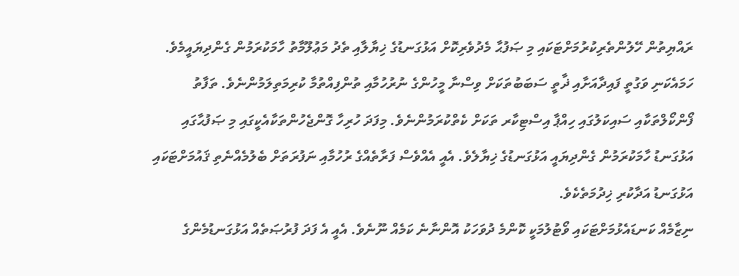ރައްޔިތުން ހޭލުންތެރިކުރުމަށްޓަކައި މި ޞަފުޙާ މެދުވެރިކޮށް އަޅުގަނޑުގެ ޚިޔާލާއި ތެދު މަޢުލޫމާތު ހާމަކުރަމުން ގެންދިޔައީމެވެ. ހަމައެކަނި ވަގުތީ ފައިދާއަށާއި ޛާތީ ސަބަބުތަކަށް ވިސްނާ މީހުންގެ ނުރުހުމާއި ތުންފިއްތުމާ ކުރިމަތިލަމުންނެވެ. ތަފާތު ފޯންކޯލްތަކާއި ސައިކަލުގައި ހިއްޕާ އިސްޓިކާރ ތަކަށް ކެތްކުރަމުންނެވެ. މިފަދަ ހުރިހާ ގޮންޖެހުންތަކާއެކީގައި މި ޞަފުޙާގައި އަޅުގަނޑު ހާމަކުރަމުން ގެންދިޔައީ އަޅުގަނޑުގެ ޚިޔާލެވެ. އެއީ އެއްވެސް ފަރާތެއްގެ ރުހުމާއި ނަފުރަތަށް ބެލުމެއްނެތި ޤައުމަށްޓަކައި އަޅުގަނޑު އަދާކުރި ޚިދުމަތެކެވެ.
ނިޒާމެއް ކަނޑައެޅުމަށްޓަކައި ވޯޓުލުމަކީ ކޮންމެ ދުވަހަކު އޮންނާނެ ކަމެއް ނޫނެވެ. އެއީ އެ ފަދަ ފުރުޞަތެއް އަޅުގަނޑުމެންގެ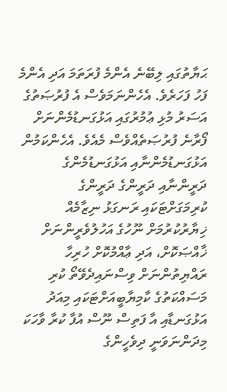ޙަޔާތުގައި ލިބޭނެ އެންމެ ފުރަތަމަ އަދި އެންމެ ފަހު ފަހަރެވެ. އެހެންނަމަވެސް އެ ފުރުޞަތުގެ އަސަރު މުޅި ޢުމުރުގައި އަޅުގަނޑުމެންނަށް ފޯރާނެ ފުރުޞަތެއްވެސް މެއެވެ. އެހެންކަމުން އަޅުގަނޑުމެންނާއި އަޅުގަނޑުމެންގެ ދަރީންނާއި ދަރީންގެ ދަރީންގެ ކުރިމަގަށްޓަކައި ރަނގަޅު ނިޒާމެއް ޚިޔާރުކުރުމަށް ނޫހުގެ އަހުލުވެރީންނަށް ޚާއްޞަކޮށް، އަދި ޢާއްމުކޮށް ހުރިހާ ރައްޔިތުންނަށް ވިސްނައިދެވޭތޯ ކުރި މަސައްކަތުގެ ކާމިޔާބީއަށްޓަކައި މިއަދު އަޅުގަނޑާއި އާ ފަތިސް ނޫސް އުފާ ކުރާ ވާހަކަ މިދަންނަވަނީ ދިވެހީންގެ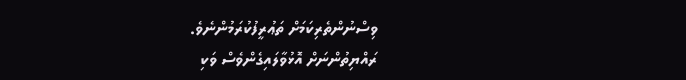ވިސްނުންތެރިކަމަށް ތަޢުރީފުކުރަމުންނެވެ.
ރައްޔިތުންނަށް އޮޅުވާލައިގެންވެސް ވަކި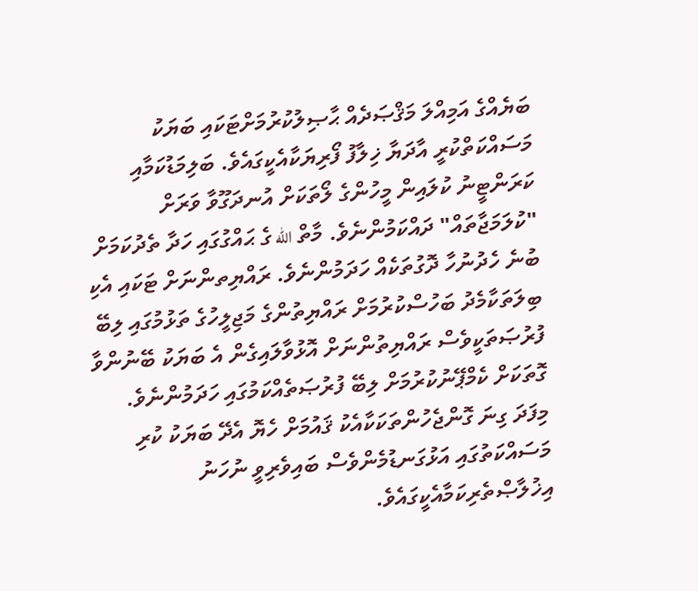ބަޔެއްގެ އަމިއްލަ މަޤްޞަދެއް ޙާޞިލުކުރުމަށްޓަކައި ބަޔަކު މަސައްކަތްކުރީ އާދަޔާ ޚިލާފު ފޯރިޔަކާއެކީގައެވެ. ބަލިމަޑުކަމާއި ކަރަންޓީނު ކުލައިން މީހުންގެ ލޯތަކަށް އުނދަގޫވާ ވަރަށް "ކުލަމަޖާތައް" ދައްކަމުންނެވެ. މާތް الله ގެ ޙައްގުގައި ހަދާ ތެދުކަމަށް ބުނެ ހެދުނުހާ ދޮގުތަކެއް ހަދަމުންނެވެ. ރައްޔިތންނަށް ޓަކައި އެކި ބިލަތަކާމެދު ބަހުސްކުރުމަށް ރައްޔިތުންގެ މަޖިލީހުގެ ތަޅުމުގައި ލިބޭ ފުރުޞަތަކީވެސް ރައްޔިތުންނަށް އޮޅުވާލައިގެން އެ ބަޔަކު ބޭނުންވާ ގޮތަކަށް ކެމްޕޭނުކުރުމަށް ލިބޭ ފުރުޞަތެއްކަމުގައި ހަދަމުންނެވެ.
މިފަދަ ގިނަ ގޮންޖެހުންތަކަކާއެކު ޤައުމަށް ހެޔޮ އެދޭ ބަޔަކު ކުރި މަސައްކަތުގައި އަޅުގަނޑުމެންވެސް ބައިވެރިވީ ނުހަނު އިޚުލާޞްތެރިކަމާއެކީގައެވެ.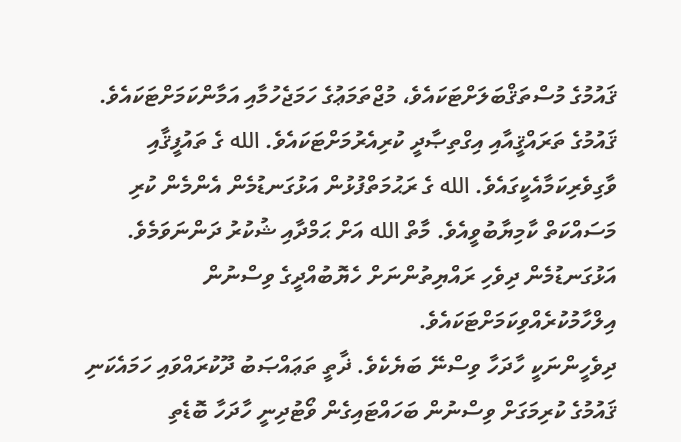ޤައުމުގެ މުސްތަޤްބަލަށްޓަކައެވެ، މުޖްތަމަޢުގެ ހަމަޖެހުމާއި އަމާންކަމަށްޓަކައެވެ. ޤައުމުގެ ތަރައްޤީއާއި އިގްތިޞާދީ ކުރިއެރުމަށްޓަކައެވެ. الله ގެ ތައުފީޤާއި ވާގިވެރިކަމާއެކީގައެވެ. الله ގެ ރަޙުމަތްފުޅުން އަޅުގަނޑުމެން އެންމެން ކުރި މަސައްކަތް ކާމިޔާބުވީއެވެ. މާތް الله އަށް ޙަމްދާއި ޝުކުރު ދަންނަވަމެވެ. އަޅުގަނޑުމެން ދިވެހި ރައްޔިތުންނަށް ހެޔޮބުއްދީގެ ވިސްނުން އިލްހާމުކުރެއްވިކަމަށްޓަކައެވެ.
ދިވެހީންނަކީ ހާދަހާ ވިސްނޭ ބަޔެކެވެ. ޛާތީ ތަޢައްޞަބު ދޫކުރައްވައި ހަމައެކަނި ޤައުމުގެ ކުރިމަގަށް ވިސްނުން ބަހައްޓައިގެން ވޯޓުދިނީ ހާދަހާ ބޮޑެތި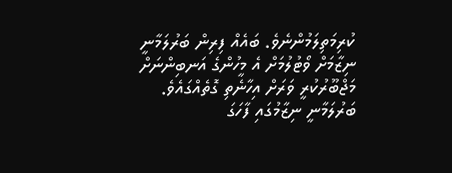ކުރިމަތިލަމުންނެވެ. ބައެއް ފިރިން ބަރުލަމާނީ ނިޒާމަށް ވޯޓުލުމަށް އެ މީހުންގެ އަނބިންނަށް މަޖްބޫރުކުރީ ވަރަށް އިހާނެތި ގޮތެއްގައެވެ. ބަރުލަމާނީ ނިޒާމުގައި ފާހަގަ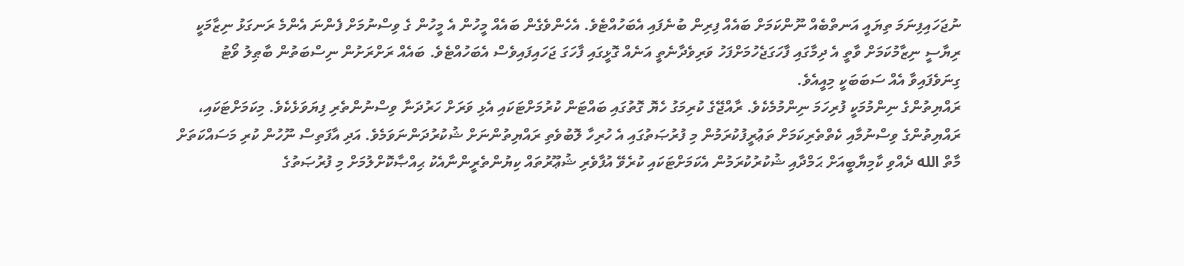ނުޖަހައިފިނަމަ ތިޔައީ އަނތްބެއް ނޫންކަމަށް ބައެއް ފިރިން ބުނެފައި އެބަހުއްޓެވެ. އެހެންވެގެން ބައެއް މީހުން އެ މީހުން ގެ ވިސްނުމަށް ފެންނަ އެންމެ ރަނގަޅު ނިޒާމަކީ ރިޔާސީ ނިޒާމުކަމަށް ވާތީ އެ ދިމާގައި ފާހަގަޖެހުމަށްފަހު ވަރިވެދާނެތީ އަނެއް ގޮޅީގައި ފާހަގަ ޖަހައިފައިވެސް އެބަހުއްޓެވެ. ބައެއް ރަށްރަށުން ނިސްބަތުން ބާޠިލު ވޯޓު ގިނަވެފައިވާ އެއް ސަބަބަކީ މިއީއެވެ.
ރައްޔިތުންގެ ނިންމުމަކީ ފުރިހަމަ ނިންމުމެކެވެ. ރާއްޖޭގެ ކުރިމަގު ހެޔޮ ގޮތުގައި ބައްޓަން ކުރުމަށްޓަކައި އެޅި ވަރަށް ހަރުދަނާ ވިސްނުންތެރި ފިޔަވަޅެކެވެ. މިކަމަށްޓަކައި، ރައްޔިތުންގެ ވިސްނުމާއި ކެތްތެރިކަމަށް ތަޢުރީފުކުރަމުން މި ފުރުޞަތުގައި އެ ހުރިހާ ލޮބުވެތި ރައްޔިތުންނަށް ޝުކުރުދަންނަވަމެވެ. އަދި އާފަތިސް ނޫހުން ކުރި މަސައްކަތަށް މާތް الله ދެއްވި ކާމިޔާބީއަށް ޙަމްދާއި ޝުކުރުކުރަމުން އެކަމަށްޓަކައި ކުރެވޭ އުފާވެރި ޝުޢޫރުތައް ކިޔުންތެރީންނާއެކު ޙިއްޞާކޮށްލުމަށް މި ފުރުޞަތުގެ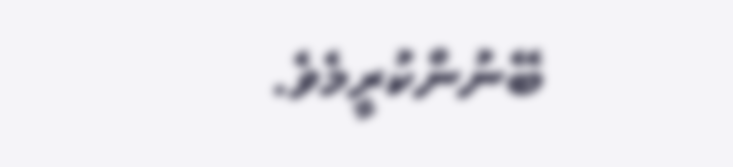ބޭނުންކުރީމެވެ.